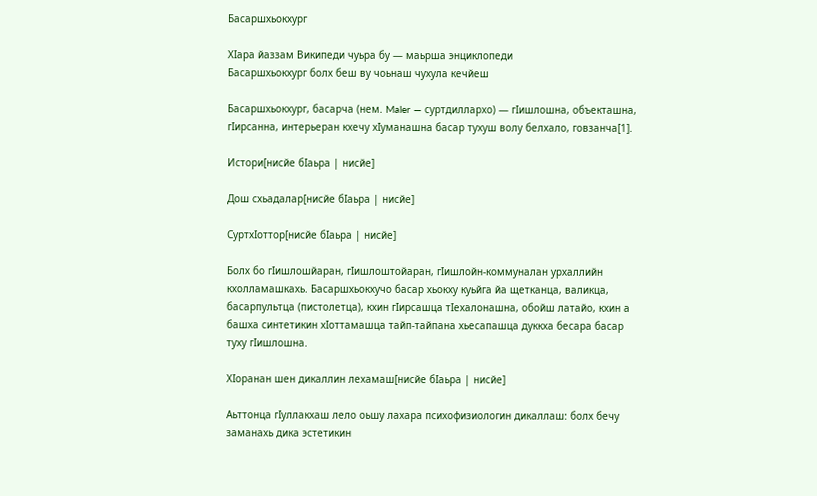Басаршхьокхург

ХӀара йаззам Википеди чуьра бу — маьрша энциклопеди
Басаршхьокхург болх беш ву чоьнаш чухула кечйеш

Басаршхьокхург, басарча (нем. Maler — суртдиллархо) — гӀишлошна, объекташна, гӀирсанна, интерьеран кхечу хӀуманашна басар тухуш волу белхало, говзанча[1].

Истори[нисйе бӀаьра | нисйе]

Дош схьадалар[нисйе бӀаьра | нисйе]

СуртхӀоттор[нисйе бӀаьра | нисйе]

Болх бо гӀишлошйаран, гӀишлоштойаран, гӀишлойн-коммуналан урхаллийн кхолламашкахь. Басаршхьокхучо басар хьокху куьйга йа щетканца, валикца, басарпультца (пистолетца), кхин гӀирсашца тӀехалонашна, обойш латайо, кхин а башха синтетикин хӀоттамашца тайп-тайпана хьесапашца дуккха бесара басар туху гӀишлошна.

ХӀоранан шен дикаллин лехамаш[нисйе бӀаьра | нисйе]

Аьттонца гӀуллакхаш лело оьшу лахара психофизиологин дикаллаш: болх бечу заманахь дика эстетикин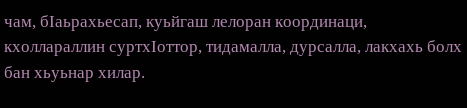чам, бӀаьрахьесап, куьйгаш лелоран координаци, кхоллараллин суртхӀоттор, тидамалла, дурсалла, лакхахь болх бан хьуьнар хилар.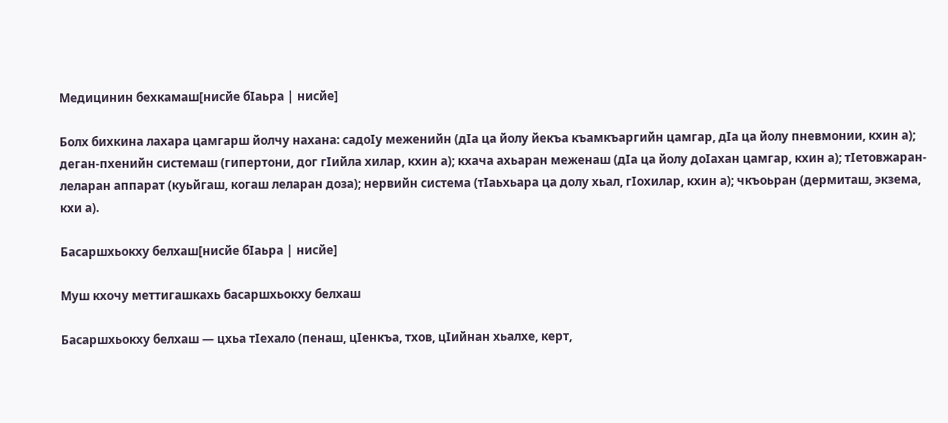Медицинин бехкамаш[нисйе бӀаьра | нисйе]

Болх бихкина лахара цамгарш йолчу нахана: садоӀу меженийн (дӀа ца йолу йекъа къамкъаргийн цамгар, дӀа ца йолу пневмонии, кхин а); деган-пхенийн системаш (гипертони, дог гӀийла хилар, кхин а); кхача ахьаран меженаш (дӀа ца йолу доӀахан цамгар, кхин а); тӀетовжаран-леларан аппарат (куьйгаш, когаш леларан доза); нервийн система (тӀаьхьара ца долу хьал, гӀохилар, кхин а); чкъоьран (дермиташ, экзема, кхи а).

Басаршхьокху белхаш[нисйе бӀаьра | нисйе]

Муш кхочу меттигашкахь басаршхьокху белхаш

Басаршхьокху белхаш — цхьа тӀехало (пенаш, цӀенкъа, тхов, цӀийнан хьалхе, керт,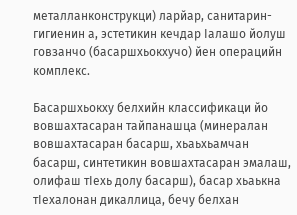металланконструкци) ларйар, санитарин-гигиенин а, эстетикин кечдар Ӏалашо йолуш говзанчо (басаршхьокхучо) йен операцийн комплекс.

Басаршхьокху белхийн классификаци йо вовшахтасаран тайпанашца (минералан вовшахтасаран басарш, хьаьхьамчан басарш, синтетикин вовшахтасаран эмалаш, олифаш тӀехь долу басарш), басар хьаькна тӀехалонан дикаллица, бечу белхан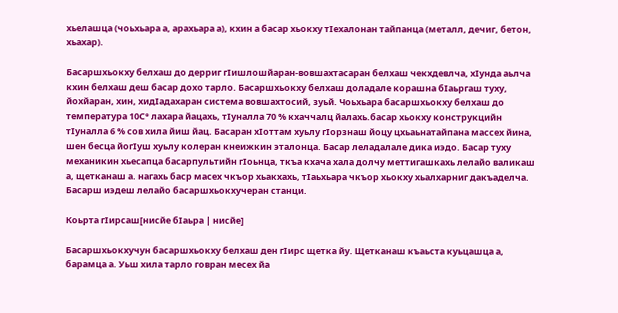хьелашца (чоьхьара а, арахьара а), кхин а басар хьокху тӀехалонан тайпанца (металл, дечиг, бетон, хьахар).

Басаршхьокху белхаш до дерриг гӀишлошйаран-вовшахтасаран белхаш чекхдевлча, хӀунда аьлча кхин белхаш деш басар дохо тарло. Басаршхьокху белхаш доладале корашна бӀаьргаш туху, йохйаран, хин, хидӀадахаран система вовшахтосий, зуьй. Чоьхьара басаршхьокху белхаш до температура 10С° лахара йацахь, тӀуналла 70 % кхаччалц йалахь.басар хьокху конструкцийн тӀуналла 6 % сов хила йиш йац. Басаран хӀоттам хуьлу гӀорзнаш йоцу цхьаьнатайпана массех йина, шен бесца йогӀуш хуьлу колеран кнеижкин эталонца. Басар леладалале дика иэдо. Басар туху механикин хьесапца басарпультийн гӀоьнца, ткъа кхача хала долчу меттигашкахь лелайо валикаш а, щетканаш а. нагахь баср масех чкъор хьакхахь, тӀаьхьара чкъор хьокху хьалхарниг дакъаделча. Басарш иэдеш лелайо басаршхьокхучеран станци.

Коьрта гӀирсаш[нисйе бӀаьра | нисйе]

Басаршхьокхучун басаршхьокху белхаш ден гӀирс щетка йу. Щетканаш къаьста куьцашца а, барамца а. Уьш хила тарло говран месех йа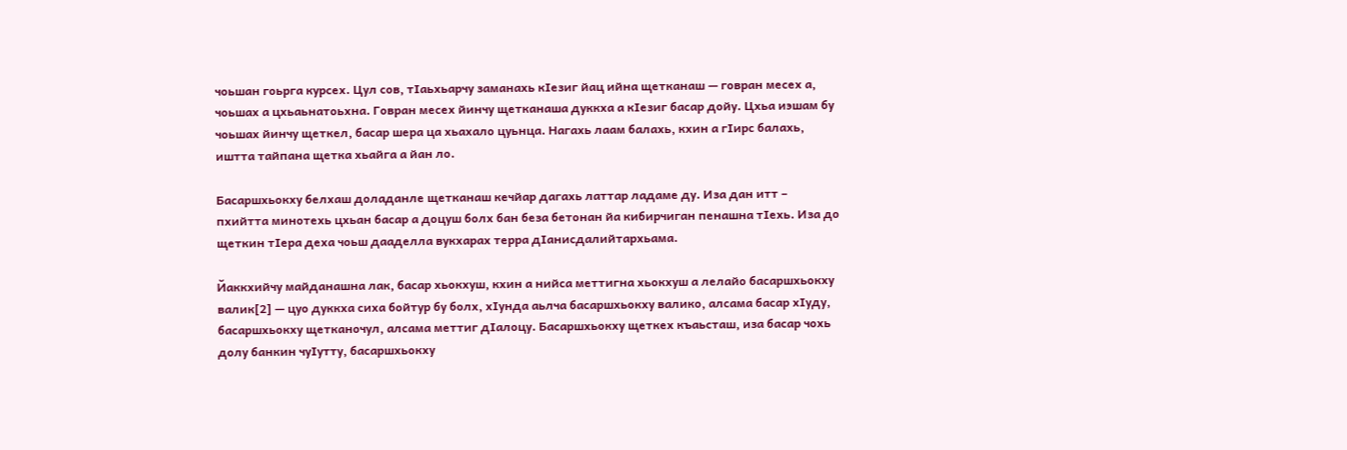чоьшан гоьрга курсех. Цул сов, тӀаьхьарчу заманахь кӀезиг йац ийна щетканаш — говран месех а, чоьшах а цхьаьнатоьхна. Говран месех йинчу щетканаша дуккха а кӀезиг басар дойу. Цхьа иэшам бу чоьшах йинчу щеткел, басар шера ца хьахало цуьнца. Нагахь лаам балахь, кхин а гӀирс балахь, иштта тайпана щетка хьайга а йан ло.

Басаршхьокху белхаш доладанле щетканаш кечйар дагахь латтар ладаме ду. Иза дан итт – пхийтта минотехь цхьан басар а доцуш болх бан беза бетонан йа кибирчиган пенашна тӀехь. Иза до щеткин тӀера деха чоьш дааделла вукхарах терра дӀанисдалийтархьама.

Йаккхийчу майданашна лак, басар хьокхуш, кхин а нийса меттигна хьокхуш а лелайо басаршхьокху валик[2] — цуо дуккха сиха бойтур бу болх, хӀунда аьлча басаршхьокху валико, алсама басар хӀуду, басаршхьокху щетканочул, алсама меттиг дӀалоцу. Басаршхьокху щеткех къаьсташ, иза басар чохь долу банкин чуӀутту, басаршхьокху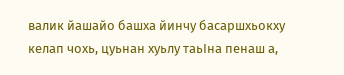валик йашайо башха йинчу басаршхьокху келап чохь, цуьнан хуьлу таьӀна пенаш а,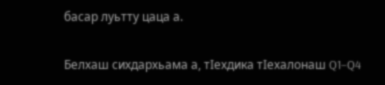басар луьтту цаца а.

Белхаш сихдархьама а, тӀехдика тӀехалонаш Q1–Q4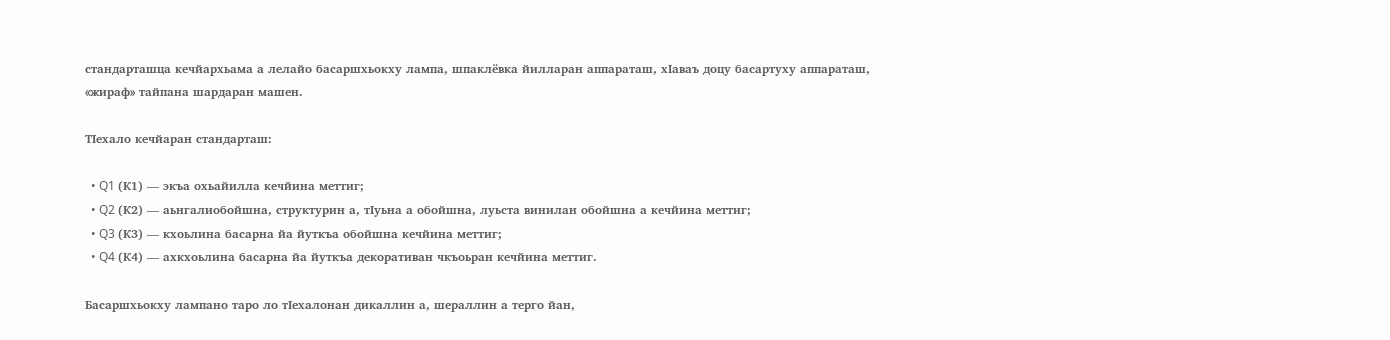стандарташца кечйархьама а лелайо басаршхьокху лампа, шпаклёвка йилларан аппараташ, хӀаваъ доцу басартуху аппараташ, «жираф» тайпана шардаран машен.

ТӀехало кечйаран стандарташ:

  • Q1 (К1) — экъа охьайилла кечйина меттиг;
  • Q2 (К2) — аьнгалиобойшна, структурин а, тӀуьна а обойшна, луьста винилан обойшна а кечйина меттиг;
  • Q3 (К3) — кхоьлина басарна йа йуткъа обойшна кечйина меттиг;
  • Q4 (К4) — ахкхоьлина басарна йа йуткъа декоративан чкъоьран кечйина меттиг.

Басаршхьокху лампано таро ло тӀехалонан дикаллин а, шераллин а терго йан,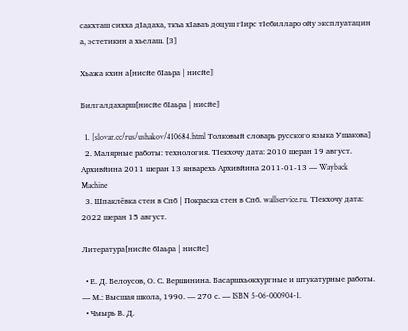сакхташ сихха дӀадаха, ткъа хӀаваъ доцуш гӀирс тӀебилларо ойу эксплуатацин а, эстетикин а хьелаш. [3]

Хьажа кхин а[нисйе бӀаьра | нисйе]

Билгалдахарш[нисйе бӀаьра | нисйе]

  1. [slovar.cc/rus/ushakov/410684.html Толковый словарь русского языка Ушакова]
  2. Малярные работы: технология. ТӀекхочу дата: 2010 шеран 19 август. Архивйина 2011 шеран 13 январехь Архивйина 2011-01-13 — Wayback Machine
  3. Шпаклёвка стен в Спб | Покраска стен в Спб. wallservice.ru. ТӀекхочу дата: 2022 шеран 15 август.

Литература[нисйе бӀаьра | нисйе]

  • Е. Д. Белоусов, О. С. Вершинина. Басаршхьокхургные и штукатурные работы. — М.: Высшая школа, 1990. — 270 с. — ISBN 5-06-000904-1.
  • Чмырь В. Д.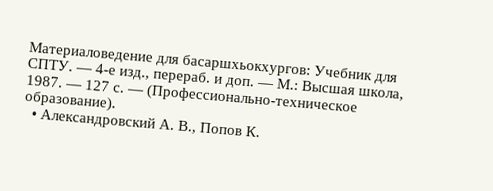Материаловедение для басаршхьокхургов: Учебник для СПТУ. — 4-е изд., перераб. и доп. — М.: Высшая школа, 1987. — 127 с. — (Профессионально-техническое образование).
  • Александровский А. В., Попов К.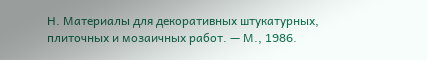Н. Материалы для декоративных штукатурных, плиточных и мозаичных работ. — М., 1986.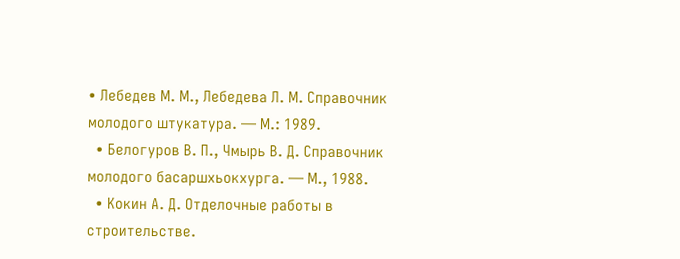• Лебедев М. М., Лебедева Л. М. Справочник молодого штукатура. — М.: 1989.
  • Белогуров В. П., Чмырь В. Д. Справочник молодого басаршхьокхурга. — М., 1988.
  • Кокин А. Д. Отделочные работы в строительстве.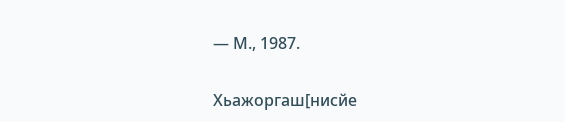— М., 1987.

Хьажоргаш[нисйе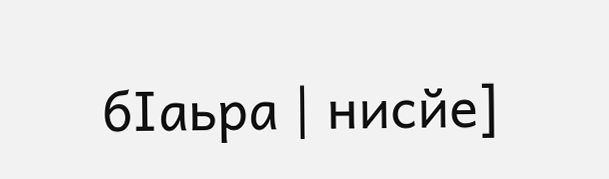бӀаьра | нисйе]